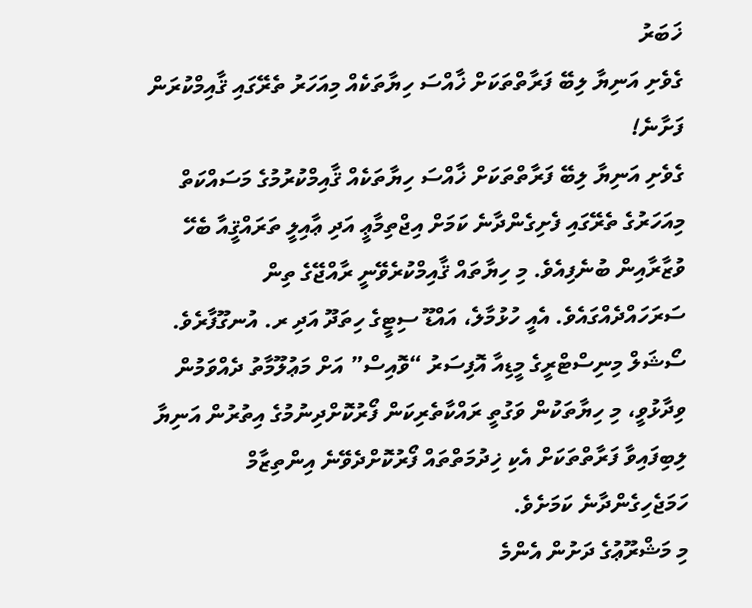ޚަބަރު
ގެވެށި އަނިޔާ ލިބޭ ފަރާތްތަކަށް ޚާއްސަ ހިޔާތަކެއް މިއަހަރު ތެރޭގައި ޤާއިމްކުރަން ފަށާނެ!
ގެވެށި އަނިޔާ ލިބޭ ފަރާތްތަކަށް ޚާއްސަ ހިޔާތަކެއް ޤާއިމްކުރުމުގެ މަސައްކަތް މިއަހަރުގެ ތެރޭގައި ފެށިގެންދާނެ ކަމަށް އިޖްތިމާޢީ އަދި ޢާއިލީ ތަރައްޤީއާ ބެހޭ ވުޒާރާއިން ބުނެފިއެވެ. މި ހިޔާތައް ޤާއިމްކުރެވޭނީ ރާއްޖޭގެ ތިން ސަރަހައްދެއްގައެވެ. އެއީ ހުޅުމާލެ، އައްޑޫ ސިޓީގެ ހިތަދޫ އަދި ރ. އުނގޫފާރެވެ.
ސޯޝަލް މިނިސްޓްރީގެ މީޑިއާ އޮފިސަރު “ވޮއިސް” އަށް މަޢުލޫމާތު ދެއްވަމުން ވިދާޅުވީ، މި ހިޔާތަކުން ވަގުތީ ރައްކާތެރިކަން ފޯރުކޮށްދިނުމުގެ އިތުރުން އަނިޔާ ލިބިފައިވާ ފަރާތްތަކަށް އެކި ޚިދުމަތްތައް ފޯރުކޮށްދެވޭނެ އިންތިޒާމް ހަމަޖެހިގެންދާނެ ކަމަށެވެ.
މި މަޝްރޫޢުގެ ދަށުން އެންމެ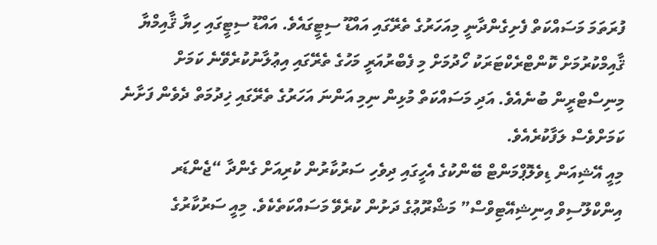ފުރަތަމަ މަސައްކަތް ފެށިގެންދާނީ މިއަހަރުގެ ތެރޭގައި އައްޑޫ ސިޓީގައެވެ. އައްޑޫ ސިޓީގައި ހިޔާ ޤާއިމްޔާ ޤާއިމްކުރުމަށް ކޮންޓްރެކްޓަރަކު ހޯދުމަށް މި ފެބްރުއަރީ މަހުގެ ތެރޭގައި އިޢުލާނުކުރެވޭނެ ކަމަށް މިނިސްޓްރީން ބުނެއެވެ. އަދި މަސައްކަތް މުޅިން ނިމި އަންނަ އަހަރުގެ ތެރޭގައި ޚިދުމަތް ދެވެން ފަށާނެ ކަމަށްވެސް ލަފާކުރެއެވެ.
މިއީ އޭޝިއަން ޑިވެލޮޕްމަންޓް ބޭންކުގެ އެހީގައި ދިވެހި ސަރުކާރުން ކުރިއަށް ގެންދާ “ޖެންޑަރ އިންކްލޫސިވް އިނިޝިއޭޓިވްސް” މަޝްރޫޢުގެ ދަށުން ކުރެވޭ މަސައްކަތެކެވެ. މިއީ ސަރުކާރުގެ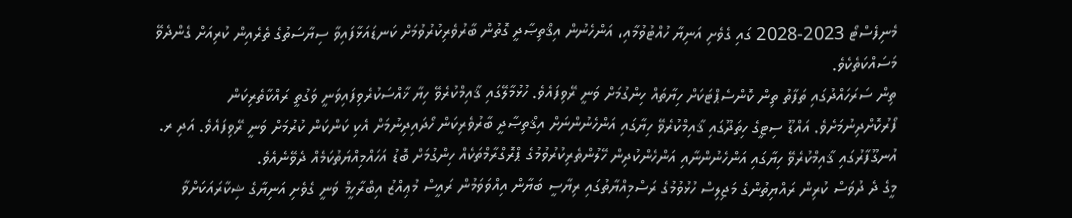މެނިފެސްޓޯ 2023-2028 ގައި ގެވެށި އަނިޔާ ހުއްޓުވުމާއި، އަންހެނުން އިޤްތިޞާދީ ގޮތުން ބާރުވެރިކުރުވުމަށް ކަނޑައަޅާފައިވާ ސިޔާސަތުގެ ތެރެއިން ކުރިއަށް ގެންދެވޭ މަސައްކަތެކެވެ.
ތިން ސަރަހައްދުގައި ތަފާތު ތިން ކޮންސެޕްޓަކަށް ހިޔާތައް ހިންގުމަށް ވަނީ ރޭވިފައެވެ. ހުޅުމާލޭގައި ޤާއިމްކުރެވޭ ހިޔާ ޚާއްސަކުރެވިފައިވަނީ ވަގުތީ ރައްކާތެރިކަން ފޯރުކޮށްދިނުމަށެވެ. އައްޑޫ ސިޓީގެ ހިތަދޫގައި ޤާއިމްކުރެވޭ ހިޔާގައި އަންހެނުންނަށް އިޤްތިޞާދީ ބާރުވެރިކަން ހޯދައިދިނުމަށް އެކި ކަންކަން ކުރުމަށް ވަނީ ރޭވިފައެވެ. އަދި ރ. އުނގޫފާރުގައި ޤާއިމްކުރެވޭ ހިޔާގައި އަންހެނުންނާއި އަންހެންކުދިން ހޭލުންތެރިކުރުވުމުގެ ޕްރޮގްރާމްތަކެއް ހިންގުމަށް ބޮޑު އަހައްމިއްޔަތުކަމެއް ދެވޭނެއެވެ.
މީގެ ދެ ދުވަސް ކުރިން ރައްޔިތުންގެ މަޖިލިސް ހުޅުވުމުގެ ރަސްމިއްޔާތުގައި ރިޔާސީ ބަޔާން އިއްވަވަމުން ރައީސް މުޢިއްޒު އިބްރާހީމް ވަނީ ގެވެށި އަނިޔާގެ ޝިކާރައަކަށްވާ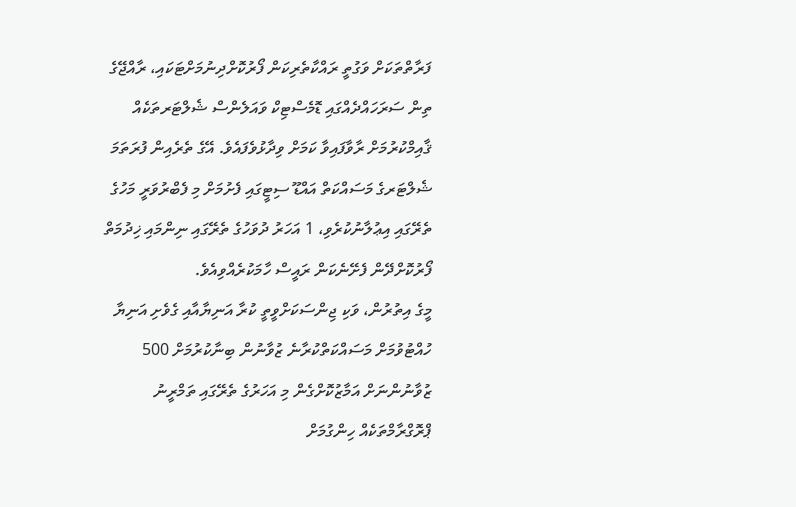ފަރާތްތަކަށް ވަގުތީ ރައްކާތެރިކަން ފޯރުކޮށްދިނުމަށްޓަކައި، ރާއްޖޭގެ ތިން ސަރަހައްދެއްގައި ޑޮމެސްޓިކް ވައަލެންސް ޝެލްޓަރތަކެއް ޤާއިމްކުރުމަށް ރާވާފައިވާ ކަމަށް ވިދާޅުވެފައެވެ. އޭގެ ތެރެއިން ފުރަތަމަ ޝެލްޓަރގެ މަސައްކަތް އައްޑޫ ސިޓީގައި ފެށުމަށް މި ފެބްރުވަރީ މަހުގެ ތެރޭގައި އިޢުލާނުކުރެވި، 1 އަހަރު ދުވަހުގެ ތެރޭގައި ނިންމައި ޚިދުމަތް ފޯރުކޮށްދޭން ފެށޭނެކަން ރައީސް ހާމަކުރެއްވިއެވެ.
މީގެ އިތުރުން، ވަކި ޖިންސަކަށްވީތީ ކުރާ އަނިޔާއާއި ގެވެށި އަނިޔާ ހުއްޓުވުމަށް މަސައްކަތްކުރާނެ ޒުވާނުން ބިނާކުރުމަށް 500 ޒުވާނުންނަށް އަމާޒުކޮށްގެން މި އަހަރުގެ ތެރޭގައި ތަމްރީނު ޕްރޮގްރާމްތަކެއް ހިންގުމަށް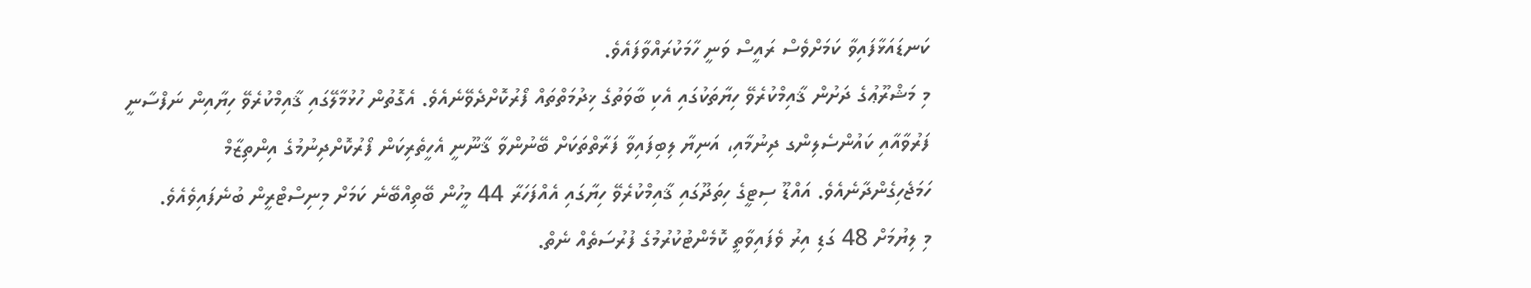ކަނޑައަޅާފައިވާ ކަމަށްވެސް ރައީސް ވަނީ ހާމަކުރައްވާފައެވެ.
މި މަޝްރޫޢުގެ ދަށުން ޤާއިމްކުރެވޭ ހިޔާތަކުގައި އެކި ބާވަތުގެ ޚިދުމަތްތައް ފޯރުކޮށްދެވޭނެއެވެ. އެގޮތުން ހުޅުމާލޭގައި ޤާއިމްކުރެވޭ ހިޔާއިން ނަފްސާނީ ފަރުވާއާއި ކައުންސެލިންގ ދިނުމާއި، އަނިޔާ ލިބިފައިވާ ފަރާތްތަކަށް ބޭނުންވާ ޤާނޫނީ އެހީތެރިކަން ފޯރުކޮށްދިނުމުގެ އިންތިޒާމް ހަމަޖެހިގެންދާނެއެވެ. އައްޑޫ ސިޓީގެ ހިތަދޫގައި ޤާއިމްކުރެވޭ ހިޔާގައި އެއްފަހަރާ 44 މީހުން ބޭތިއްބޭނެ ކަމަށް މިނިސްޓްރީން ބުނެފައިވެއެވެ.
މި ލިޔުމަށް 48 ގަޑި އިރު ވެފައިވާތީ ކޮމެންޓުކުރުމުގެ ފުރުސަތެއް ނެތް.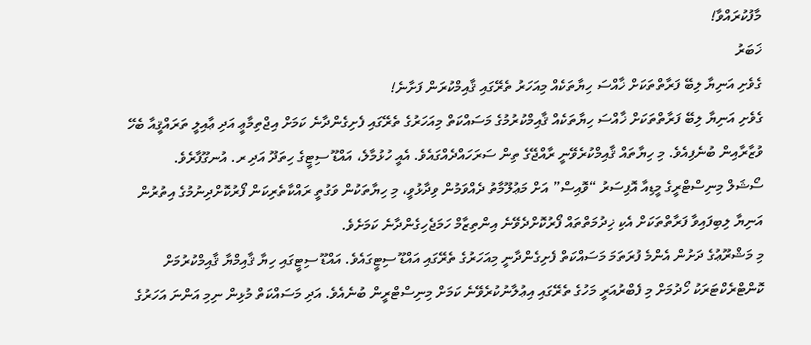މާފުކުރައްވާ!
ޚަބަރު
ގެވެށި އަނިޔާ ލިބޭ ފަރާތްތަކަށް ޚާއްސަ ހިޔާތަކެއް މިއަހަރު ތެރޭގައި ޤާއިމްކުރަން ފަށާނެ!
ގެވެށި އަނިޔާ ލިބޭ ފަރާތްތަކަށް ޚާއްސަ ހިޔާތަކެއް ޤާއިމްކުރުމުގެ މަސައްކަތް މިއަހަރުގެ ތެރޭގައި ފެށިގެންދާނެ ކަމަށް އިޖްތިމާޢީ އަދި ޢާއިލީ ތަރައްޤީއާ ބެހޭ ވުޒާރާއިން ބުނެފިއެވެ. މި ހިޔާތައް ޤާއިމްކުރެވޭނީ ރާއްޖޭގެ ތިން ސަރަހައްދެއްގައެވެ. އެއީ ހުޅުމާލެ، އައްޑޫ ސިޓީގެ ހިތަދޫ އަދި ރ. އުނގޫފާރެވެ.
ސޯޝަލް މިނިސްޓްރީގެ މީޑިއާ އޮފިސަރު “ވޮއިސް” އަށް މަޢުލޫމާތު ދެއްވަމުން ވިދާޅުވީ، މި ހިޔާތަކުން ވަގުތީ ރައްކާތެރިކަން ފޯރުކޮށްދިނުމުގެ އިތުރުން އަނިޔާ ލިބިފައިވާ ފަރާތްތަކަށް އެކި ޚިދުމަތްތައް ފޯރުކޮށްދެވޭނެ އިންތިޒާމް ހަމަޖެހިގެންދާނެ ކަމަށެވެ.
މި މަޝްރޫޢުގެ ދަށުން އެންމެ ފުރަތަމަ މަސައްކަތް ފެށިގެންދާނީ މިއަހަރުގެ ތެރޭގައި އައްޑޫ ސިޓީގައެވެ. އައްޑޫ ސިޓީގައި ހިޔާ ޤާއިމްޔާ ޤާއިމްކުރުމަށް ކޮންޓްރެކްޓަރަކު ހޯދުމަށް މި ފެބްރުއަރީ މަހުގެ ތެރޭގައި އިޢުލާނުކުރެވޭނެ ކަމަށް މިނިސްޓްރީން ބުނެއެވެ. އަދި މަސައްކަތް މުޅިން ނިމި އަންނަ އަހަރުގެ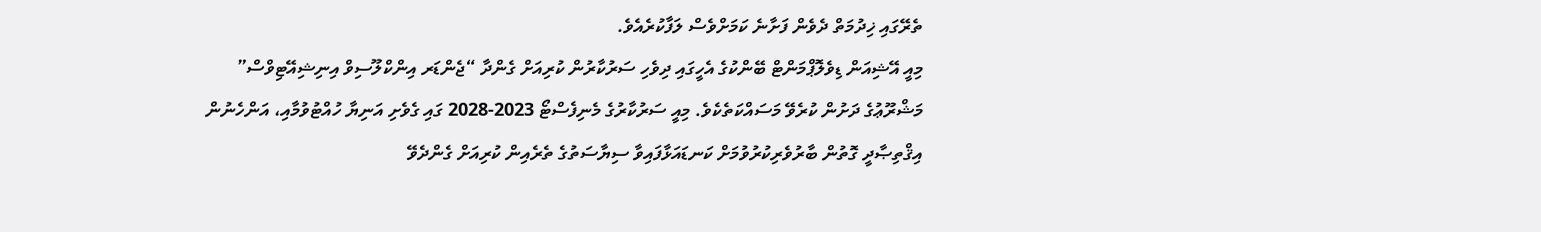ތެރޭގައި ޚިދުމަތް ދެވެން ފަށާނެ ކަމަށްވެސް ލަފާކުރެއެވެ.
މިއީ އޭޝިއަން ޑިވެލޮޕްމަންޓް ބޭންކުގެ އެހީގައި ދިވެހި ސަރުކާރުން ކުރިއަށް ގެންދާ “ޖެންޑަރ އިންކްލޫސިވް އިނިޝިއޭޓިވްސް” މަޝްރޫޢުގެ ދަށުން ކުރެވޭ މަސައްކަތެކެވެ. މިއީ ސަރުކާރުގެ މެނިފެސްޓޯ 2023-2028 ގައި ގެވެށި އަނިޔާ ހުއްޓުވުމާއި، އަންހެނުން އިޤްތިޞާދީ ގޮތުން ބާރުވެރިކުރުވުމަށް ކަނޑައަޅާފައިވާ ސިޔާސަތުގެ ތެރެއިން ކުރިއަށް ގެންދެވޭ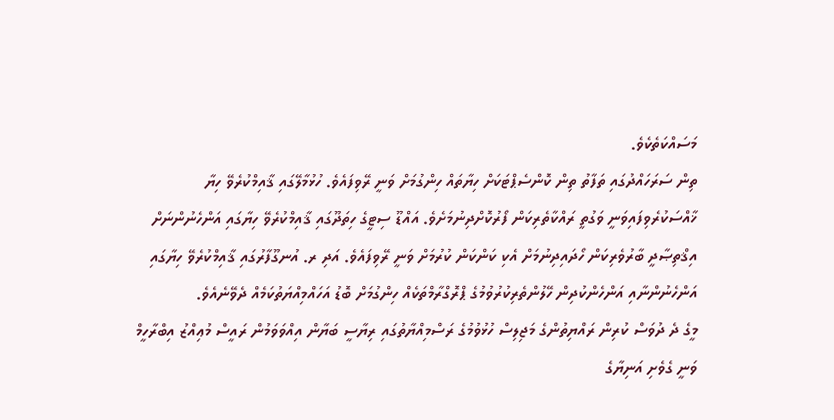މަސައްކަތެކެވެ.
ތިން ސަރަހައްދުގައި ތަފާތު ތިން ކޮންސެޕްޓަކަށް ހިޔާތައް ހިންގުމަށް ވަނީ ރޭވިފައެވެ. ހުޅުމާލޭގައި ޤާއިމްކުރެވޭ ހިޔާ ޚާއްސަކުރެވިފައިވަނީ ވަގުތީ ރައްކާތެރިކަން ފޯރުކޮށްދިނުމަށެވެ. އައްޑޫ ސިޓީގެ ހިތަދޫގައި ޤާއިމްކުރެވޭ ހިޔާގައި އަންހެނުންނަށް އިޤްތިޞާދީ ބާރުވެރިކަން ހޯދައިދިނުމަށް އެކި ކަންކަން ކުރުމަށް ވަނީ ރޭވިފައެވެ. އަދި ރ. އުނގޫފާރުގައި ޤާއިމްކުރެވޭ ހިޔާގައި އަންހެނުންނާއި އަންހެންކުދިން ހޭލުންތެރިކުރުވުމުގެ ޕްރޮގްރާމްތަކެއް ހިންގުމަށް ބޮޑު އަހައްމިއްޔަތުކަމެއް ދެވޭނެއެވެ.
މީގެ ދެ ދުވަސް ކުރިން ރައްޔިތުންގެ މަޖިލިސް ހުޅުވުމުގެ ރަސްމިއްޔާތުގައި ރިޔާސީ ބަޔާން އިއްވަވަމުން ރައީސް މުޢިއްޒު އިބްރާހީމް ވަނީ ގެވެށި އަނިޔާގެ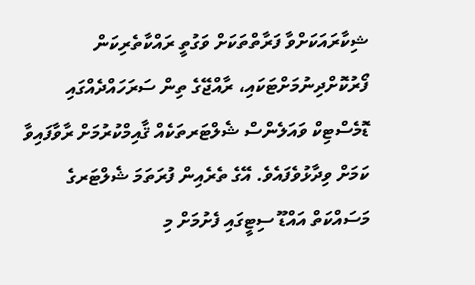ޝިކާރައަކަށްވާ ފަރާތްތަކަށް ވަގުތީ ރައްކާތެރިކަން ފޯރުކޮށްދިނުމަށްޓަކައި، ރާއްޖޭގެ ތިން ސަރަހައްދެއްގައި ޑޮމެސްޓިކް ވައަލެންސް ޝެލްޓަރތަކެއް ޤާއިމްކުރުމަށް ރާވާފައިވާ ކަމަށް ވިދާޅުވެފައެވެ. އޭގެ ތެރެއިން ފުރަތަމަ ޝެލްޓަރގެ މަސައްކަތް އައްޑޫ ސިޓީގައި ފެށުމަށް މި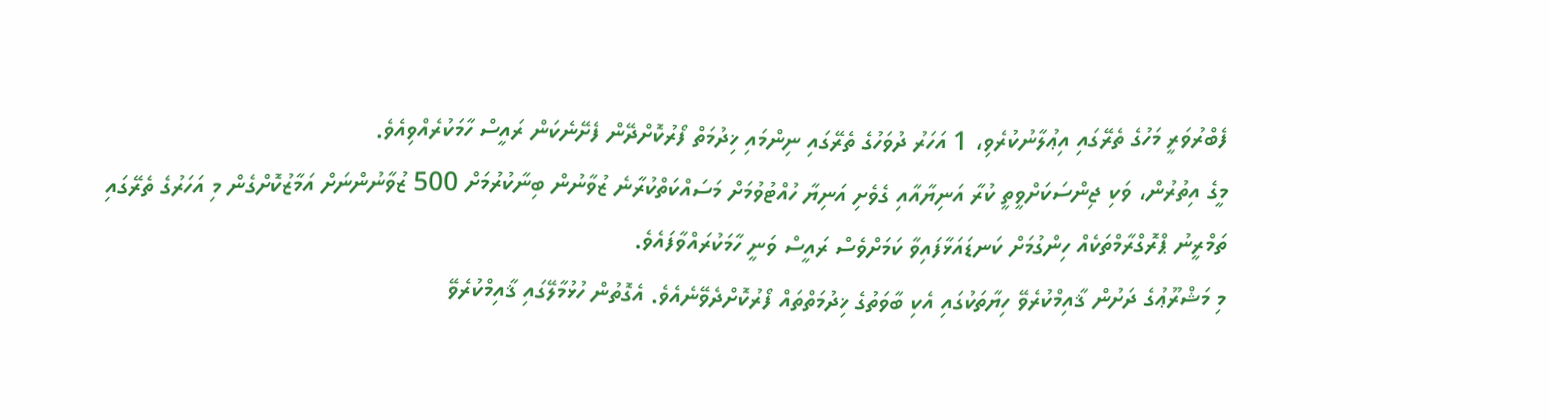ފެބްރުވަރީ މަހުގެ ތެރޭގައި އިޢުލާނުކުރެވި، 1 އަހަރު ދުވަހުގެ ތެރޭގައި ނިންމައި ޚިދުމަތް ފޯރުކޮށްދޭން ފެށޭނެކަން ރައީސް ހާމަކުރެއްވިއެވެ.
މީގެ އިތުރުން، ވަކި ޖިންސަކަށްވީތީ ކުރާ އަނިޔާއާއި ގެވެށި އަނިޔާ ހުއްޓުވުމަށް މަސައްކަތްކުރާނެ ޒުވާނުން ބިނާކުރުމަށް 500 ޒުވާނުންނަށް އަމާޒުކޮށްގެން މި އަހަރުގެ ތެރޭގައި ތަމްރީނު ޕްރޮގްރާމްތަކެއް ހިންގުމަށް ކަނޑައަޅާފައިވާ ކަމަށްވެސް ރައީސް ވަނީ ހާމަކުރައްވާފައެވެ.
މި މަޝްރޫޢުގެ ދަށުން ޤާއިމްކުރެވޭ ހިޔާތަކުގައި އެކި ބާވަތުގެ ޚިދުމަތްތައް ފޯރުކޮށްދެވޭނެއެވެ. އެގޮތުން ހުޅުމާލޭގައި ޤާއިމްކުރެވޭ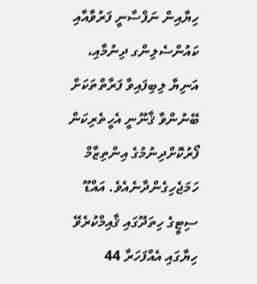ހިޔާއިން ނަފްސާނީ ފަރުވާއާއި ކައުންސެލިންގ ދިނުމާއި، އަނިޔާ ލިބިފައިވާ ފަރާތްތަކަށް ބޭނުންވާ ޤާނޫނީ އެހީތެރިކަން ފޯރުކޮށްދިނުމުގެ އިންތިޒާމް ހަމަޖެހިގެންދާނެއެވެ. އައްޑޫ ސިޓީގެ ހިތަދޫގައި ޤާއިމްކުރެވޭ ހިޔާގައި އެއްފަހަރާ 44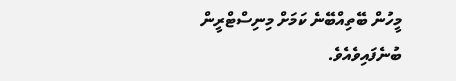މީހުން ބޭތިއްބޭނެ ކަމަށް މިނިސްޓްރީން ބުނެފައިވެއެވެ.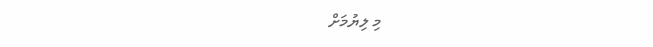މި ލިޔުމަށް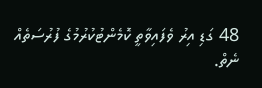48 ގަޑި އިރު ވެފައިވާތީ ކޮމެންޓުކުރުމުގެ ފުރުސަތެއް ނެތް.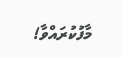މާފުކުރައްވާ!